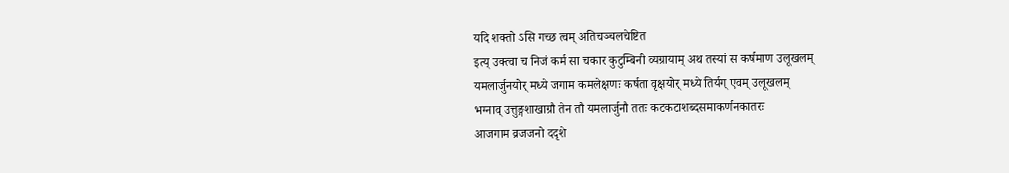यदि शक्तो ऽसि गच्छ त्वम् अतिचञ्चलचेष्टित
इत्य् उक्त्वा च निजं कर्म सा चकार कुटुम्बिनी व्यग्रायाम् अथ तस्यां स कर्षमाण उलूखलम्
यमलार्जुनयोर् मध्ये जगाम कमलेक्षणः कर्षता वृक्षयोर् मध्ये तिर्यग् एवम् उलूखलम्
भग्नाव् उत्तुङ्गशाखाग्रौ तेन तौ यमलार्जुनौ ततः कटकटाशब्दसमाकर्णनकातरः
आजगाम व्रजजनो ददृशे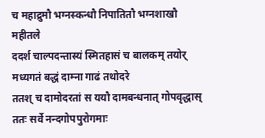च महाद्रुमौ भग्नस्कन्धौ निपातितौ भग्नशाखौ महीतले
ददर्श चाल्पदन्तास्यं स्मितहासं च बालकम् तयोर् मध्यगतं बद्धं दाम्ना गाढं तथोदरे
ततश् च दामोदरतां स ययौ दामबन्धनात् गोपवृद्धास् ततः सर्वे नन्दगोपपुरोगमाः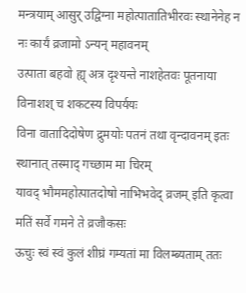मन्त्रयाम् आसुर् उद्विग्ना महोत्पातातिभीरवः स्थानेनेह न नः कार्यं व्रजामो ऽन्यन् महावनम्
उत्पाता बहवो ह्य् अत्र दृश्यन्ते नाशहेतवः पूतनाया विनाशश् च शकटस्य विपर्ययः
विना वातादिदोषेण द्रुमयोः पतनं तथा वृन्दावनम् इतः स्थानात् तस्माद् गच्छाम मा चिरम्
यावद् भौममहोत्पातदोषो नाभिभवेद् व्रजम् इति कृत्वा मतिं सर्वे गमने ते व्रजौकसः
ऊचुः स्वं स्वं कुलं शीघ्रं गम्यतां मा विलम्ब्यताम् ततः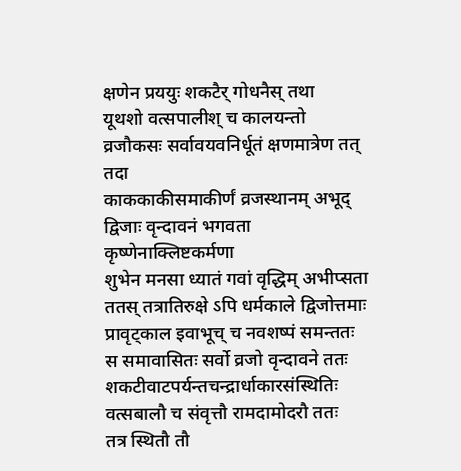क्षणेन प्रययुः शकटैर् गोधनैस् तथा
यूथशो वत्सपालीश् च कालयन्तो व्रजौकसः सर्वावयवनिर्धूतं क्षणमात्रेण तत् तदा
काककाकीसमाकीर्णं व्रजस्थानम् अभूद् द्विजाः वृन्दावनं भगवता कृष्णेनाक्लिष्टकर्मणा
शुभेन मनसा ध्यातं गवां वृद्धिम् अभीप्सता ततस् तत्रातिरुक्षे ऽपि धर्मकाले द्विजोत्तमाः
प्रावृट्काल इवाभूच् च नवशष्पं समन्ततः स समावासितः सर्वो व्रजो वृन्दावने ततः
शकटीवाटपर्यन्तचन्द्रार्धाकारसंस्थितिः वत्सबालौ च संवृत्तौ रामदामोदरौ ततः
तत्र स्थितौ तौ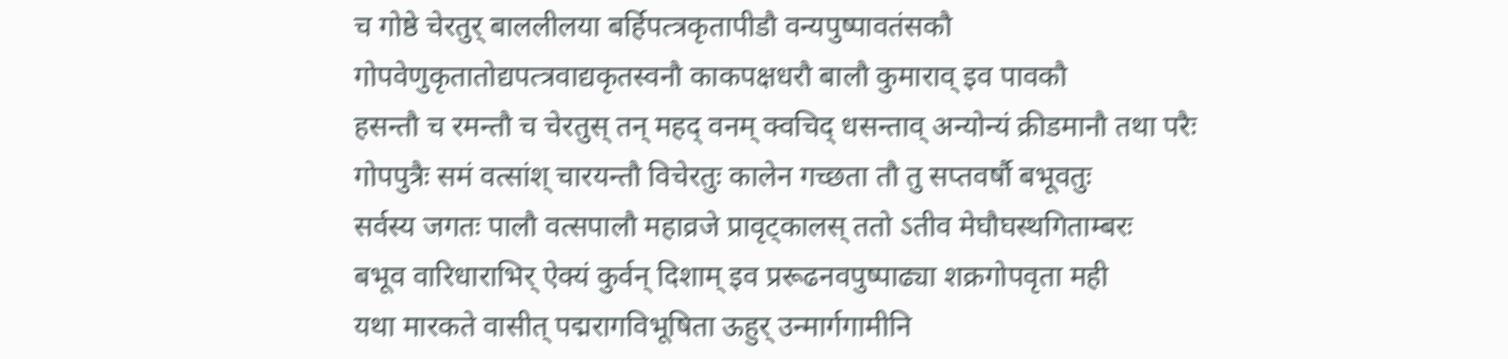च गोष्ठे चेरतुर् बाललीलया बर्हिपत्त्रकृतापीडौ वन्यपुष्पावतंसकौ
गोपवेणुकृतातोद्यपत्त्रवाद्यकृतस्वनौ काकपक्षधरौ बालौ कुमाराव् इव पावकौ
हसन्तौ च रमन्तौ च चेरतुस् तन् महद् वनम् क्वचिद् धसन्ताव् अन्योन्यं क्रीडमानौ तथा परैः
गोपपुत्रैः समं वत्सांश् चारयन्तौ विचेरतुः कालेन गच्छता तौ तु सप्तवर्षौ बभूवतुः
सर्वस्य जगतः पालौ वत्सपालौ महाव्रजे प्रावृट्कालस् ततो ऽतीव मेघौघस्थगिताम्बरः
बभूव वारिधाराभिर् ऐक्यं कुर्वन् दिशाम् इव प्ररूढनवपुष्पाढ्या शक्रगोपवृता मही
यथा मारकते वासीत् पद्मरागविभूषिता ऊहुर् उन्मार्गगामीनि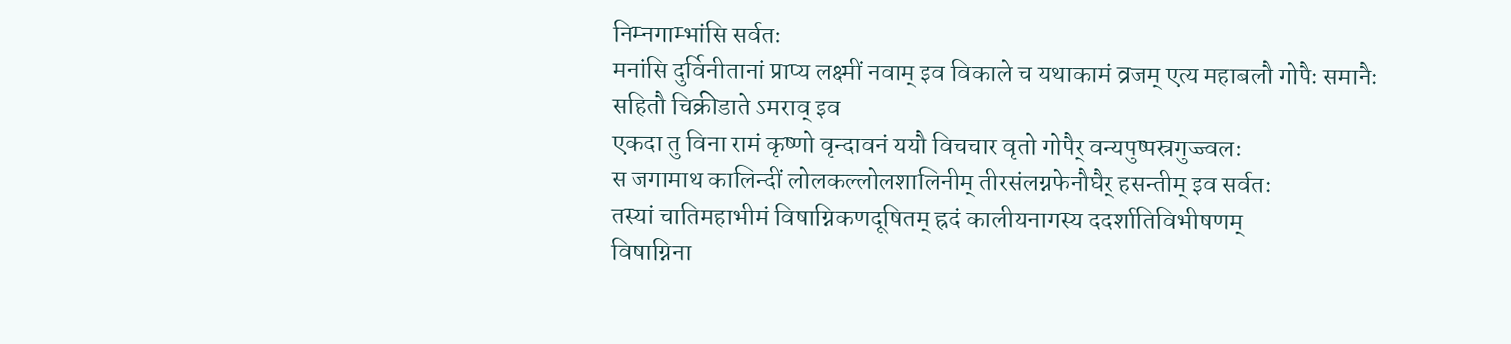निम्नगाम्भांसि सर्वतः
मनांसि दुर्विनीतानां प्राप्य लक्ष्मीं नवाम् इव विकाले च यथाकामं व्रजम् एत्य महाबलौ गोपैः समानैः सहितौ चिक्रीडाते ऽमराव् इव
एकदा तु विना रामं कृष्णो वृन्दावनं ययौ विचचार वृतो गोपैर् वन्यपुष्पस्रगुज्ज्वलः
स जगामाथ कालिन्दीं लोलकल्लोलशालिनीम् तीरसंलग्नफेनौघैर् हसन्तीम् इव सर्वतः
तस्यां चातिमहाभीमं विषाग्निकणदूषितम् ह्रदं कालीयनागस्य ददर्शातिविभीषणम्
विषाग्निना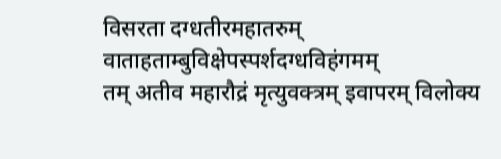विसरता दग्धतीरमहातरुम् वाताहताम्बुविक्षेपस्पर्शदग्धविहंगमम्
तम् अतीव महारौद्रं मृत्युवक्त्रम् इवापरम् विलोक्य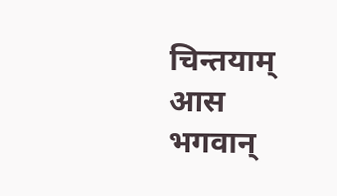चिन्तयाम् आस भगवान्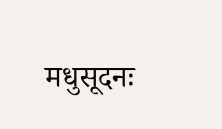मधुसूदनः